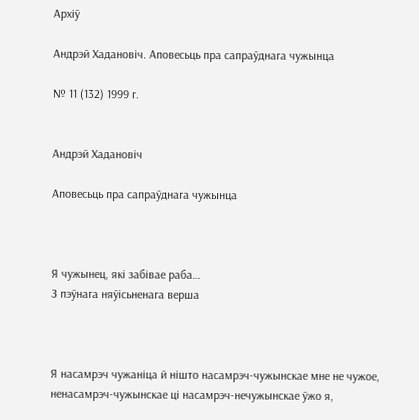Архіў

Андрэй Хадановiч. Аповесьць пра сапраўднага чужынца

№ 11 (132) 1999 г.


Андрэй Хадановiч

Аповесьць пра сапраўднага чужынца



Я чужынец, які забівае раба…
З пэўнага няўісьненага верша



Я насамрэч чужаніца й нішто насамрэч-чужынскае мне не чужое,
ненасамрэч-чужынскае ці насамрэч-нечужынскае ўжо я,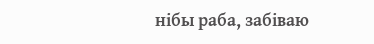нібы раба, забіваю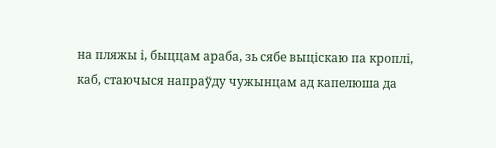на пляжы і, быццам араба, зь сябе выціскаю па кроплі,
каб, стаючыся напраўду чужынцам ад капелюша да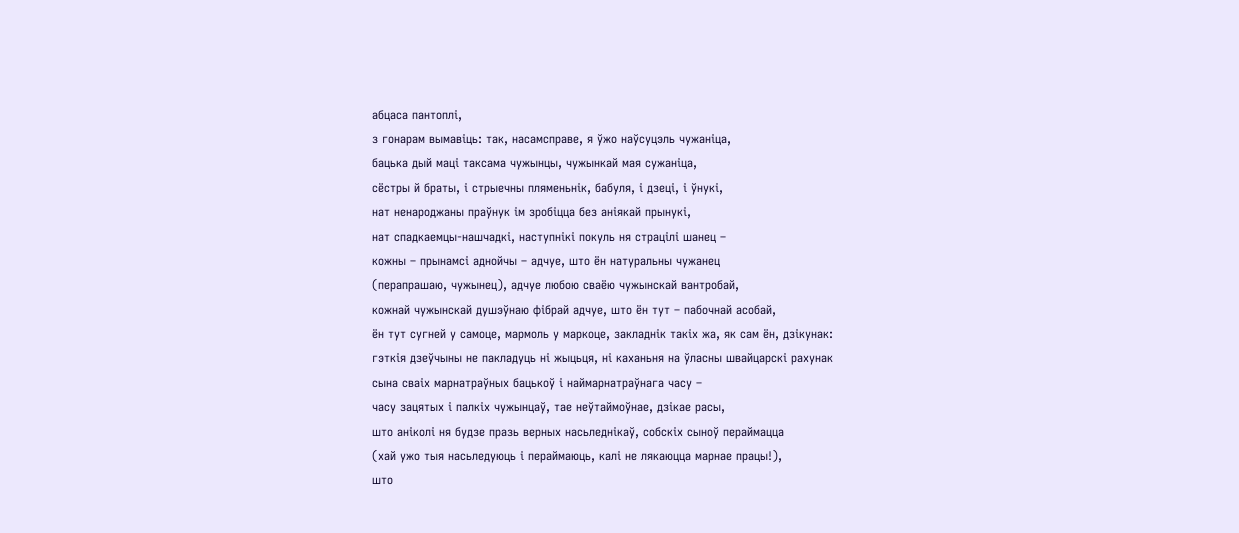абцаса пантоплі,
з гонарам вымавіць: так, насамсправе, я ўжо наўсуцэль чужаніца,
бацька дый маці таксама чужынцы, чужынкай мая сужаніца,
сёстры й браты, і стрыечны пляменьнік, бабуля, і дзеці, і ўнукі,
нат ненароджаны праўнук ім зробіцца без аніякай прынукі,
нат спадкаемцы-нашчадкі, наступнікі покуль ня страцілі шанец –
кожны – прынамсі аднойчы – адчуе, што ён натуральны чужанец
(перапрашаю, чужынец), адчуе любою сваёю чужынскай вантробай,
кожнай чужынскай душэўнаю фібрай адчуе, што ён тут – пабочнай асобай,
ён тут сугней у самоце, мармоль у маркоце, закладнік такіх жа, як сам ён, дзікунак:
гэткія дзеўчыны не пакладуць ні жыцьця, ні каханьня на ўласны швайцарскі рахунак
сына сваіх марнатраўных бацькоў і наймарнатраўнага часу –
часу зацятых і палкіх чужынцаў, тае неўтаймоўнае, дзікае расы,
што аніколі ня будзе празь верных насьледнікаў, собскіх сыноў пераймацца
(хай ужо тыя насьледуюць і пераймаюць, калі не лякаюцца марнае працы!),
што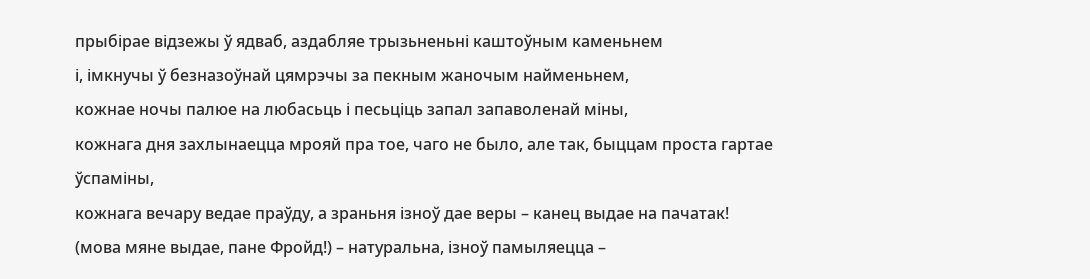прыбірае відзежы ў ядваб, аздабляе трызьненьні каштоўным каменьнем
і, імкнучы ў безназоўнай цямрэчы за пекным жаночым найменьнем,
кожнае ночы палюе на любасьць і песьціць запал запаволенай міны,
кожнага дня захлынаецца мрояй пра тое, чаго не было, але так, быццам проста гартае ўспаміны,
кожнага вечару ведае праўду, а зраньня ізноў дае веры – канец выдае на пачатак!
(мова мяне выдае, пане Фройд!) – натуральна, ізноў памыляецца –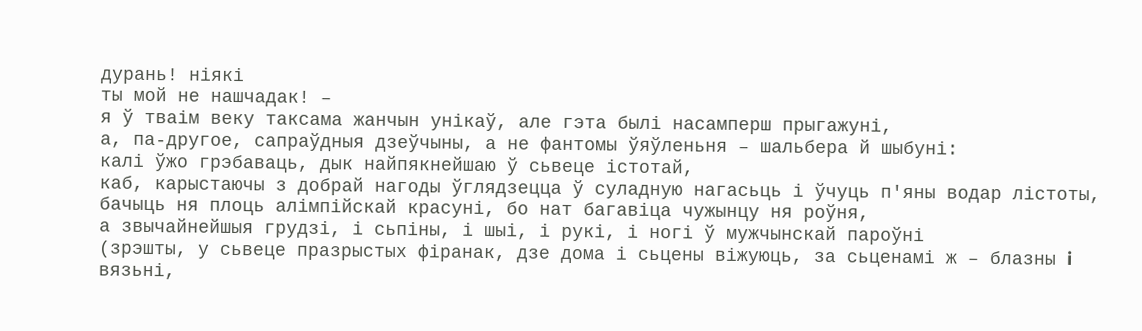дурань! ніякі
ты мой не нашчадак! –
я ў тваім веку таксама жанчын унікаў, але гэта былі насамперш прыгажуні,
а, па-другое, сапраўдныя дзеўчыны, а не фантомы ўяўленьня – шальбера й шыбуні:
калі ўжо грэбаваць, дык найпякнейшаю ў сьвеце істотай,
каб, карыстаючы з добрай нагоды ўглядзецца ў суладную нагасьць і ўчуць п'яны водар лістоты,
бачыць ня плоць алімпійскай красуні, бо нат багавіца чужынцу ня роўня,
а звычайнейшыя грудзі, і сьпіны, і шыі, і рукі, і ногі ў мужчынскай пароўні
(зрэшты, у сьвеце празрыстых фіранак, дзе дома і сьцены віжуюць, за сьценамі ж – блазны i вязьнi,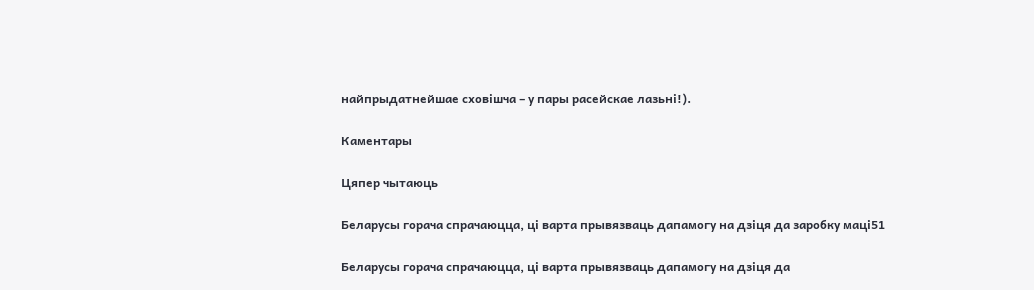найпрыдатнейшае сховішча – у пары расейскае лазьні!).

Каментары

Цяпер чытаюць

Беларусы горача спрачаюцца, ці варта прывязваць дапамогу на дзіця да заробку маці51

Беларусы горача спрачаюцца, ці варта прывязваць дапамогу на дзіця да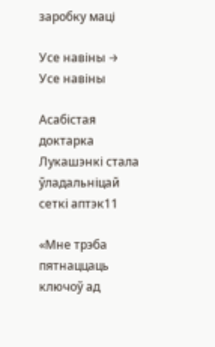заробку маці

Усе навіны →
Усе навіны

Асабістая доктарка Лукашэнкі стала ўладальніцай сеткі аптэк11

«Мне трэба пятнаццаць ключоў ад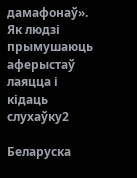дамафонаў». Як людзі прымушаюць аферыстаў лаяцца і кідаць слухаўку2

Беларуска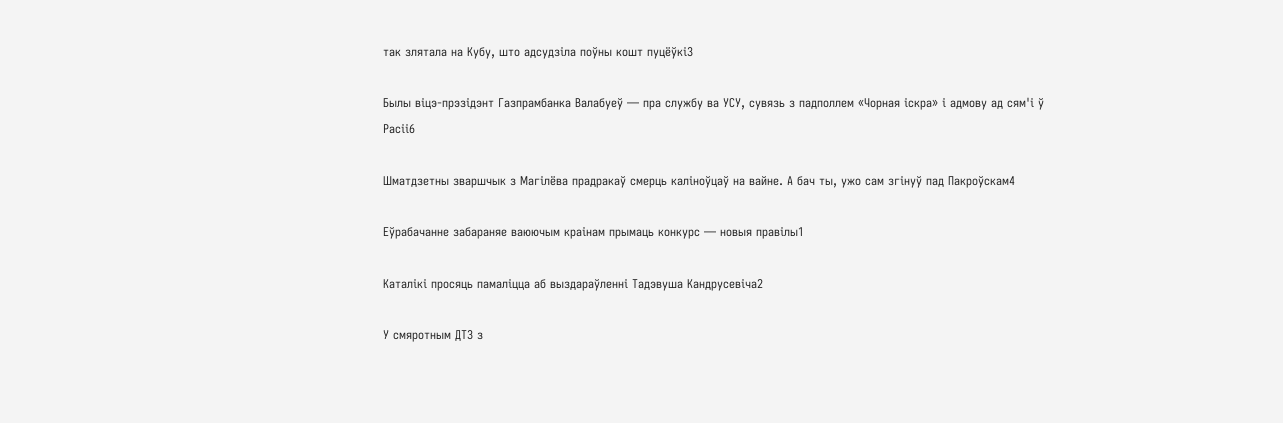так злятала на Кубу, што адсудзіла поўны кошт пуцёўкі3

Былы віцэ-прэзідэнт Газпрамбанка Валабуеў — пра службу ва УСУ, сувязь з падполлем «Чорная іскра» і адмову ад сям'і ў Расіі6

Шматдзетны зваршчык з Магілёва прадракаў смерць каліноўцаў на вайне. А бач ты, ужо сам згінуў пад Пакроўскам4

Еўрабачанне забараняе ваюючым краінам прымаць конкурс — новыя правілы1

Каталікі просяць памаліцца аб выздараўленні Тадэвуша Кандрусевіча2

У смяротным ДТЗ з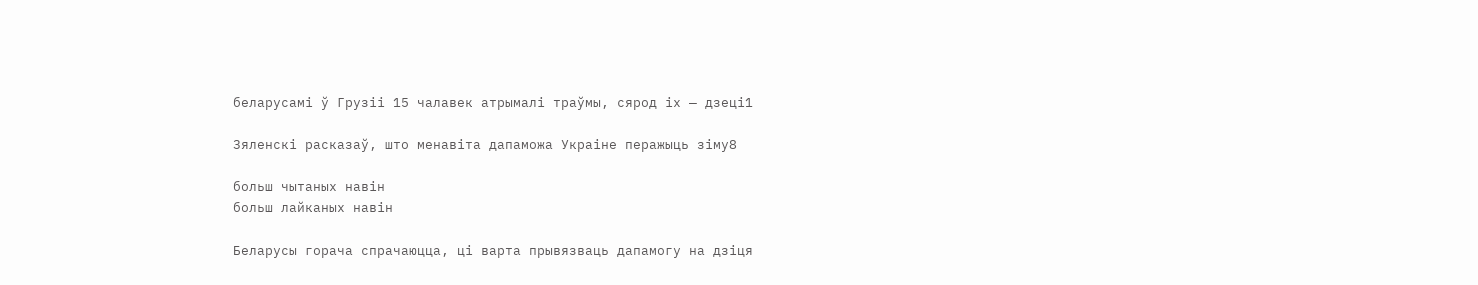беларусамі ў Грузіі 15 чалавек атрымалі траўмы, сярод іх — дзеці1

Зяленскі расказаў, што менавіта дапаможа Украіне перажыць зіму8

больш чытаных навін
больш лайканых навін

Беларусы горача спрачаюцца, ці варта прывязваць дапамогу на дзіця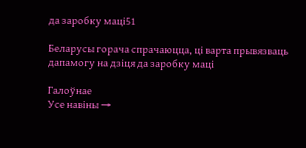да заробку маці51

Беларусы горача спрачаюцца, ці варта прывязваць дапамогу на дзіця да заробку маці

Галоўнае
Усе навіны →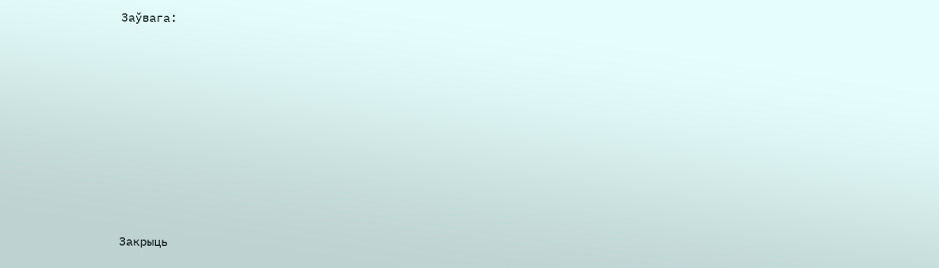Заўвага:









Закрыць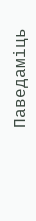Паведаміць